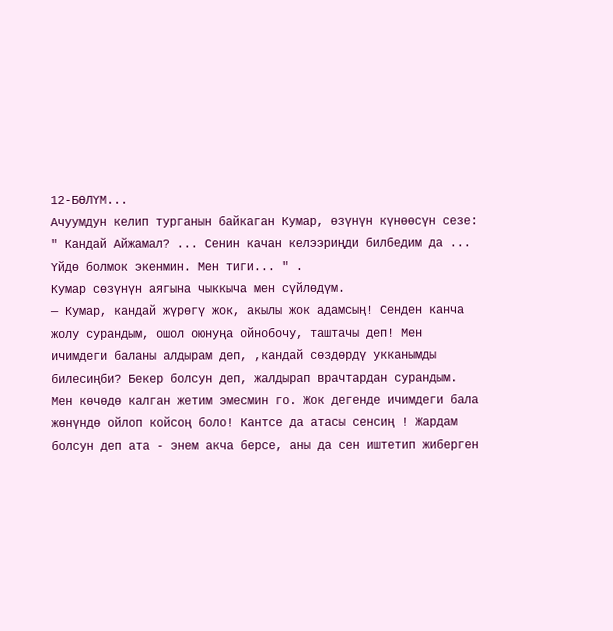12-БӨЛҮМ...
Ачуумдун келип турганын байкаган Кумар, өзүнүн күнөөсүн сезе: " Кандай Айжамал? ... Сенин качан келээриңди билбедим да ... Үйдө болмок экенмин. Мен тиги... " .
Кумар сөзүнүн аягына чыккыча мен сүйлөдүм.
— Кумар, кандай жүрөгү жок, акылы жок адамсың! Сенден канча жолу сурандым, ошол оюнуңа ойнобочу, таштачы деп! Мен ичимдеги баланы алдырам деп, ,кандай сөздөрдү укканымды билесиңби? Бекер болсун деп, жалдырап врачтардан сурандым. Мен көчөдө калган жетим эмесмин го. Жок дегенде ичимдеги бала жөнүндө ойлоп койсоң боло! Кантсе да атасы сенсиң ! Жардам болсун деп ата - энем акча берсе, аны да сен иштетип жиберген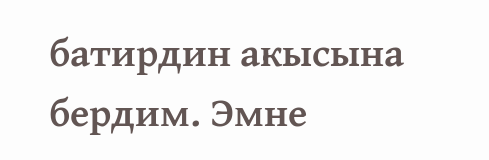батирдин акысына бердим. Эмне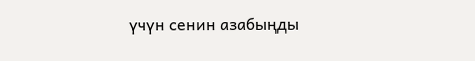үчүн сенин азабыңды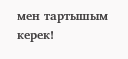мен тартышым керек!